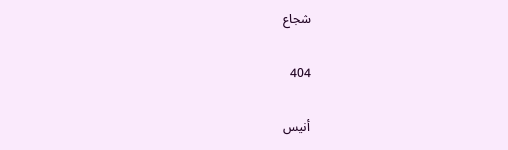شجاع

404

أنيس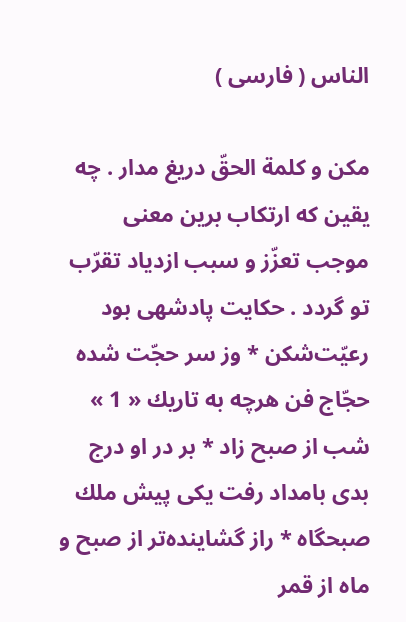الناس ( فارسى )

مكن و كلمة الحقّ دريغ مدار . چه يقين كه ارتكاب برين معنى موجب تعزّز و سبب ازدياد تقرّب تو گردد . حكايت پادشهى بود رعيّت‌شكن * وز سر حجّت شده حجّاج فن هرچه به تاريك « 1 » شب از صبح زاد * بر در او درج بدى بامداد رفت يكى پيش ملك صبحگاه * راز گشاينده‌تر از صبح و ماه از قمر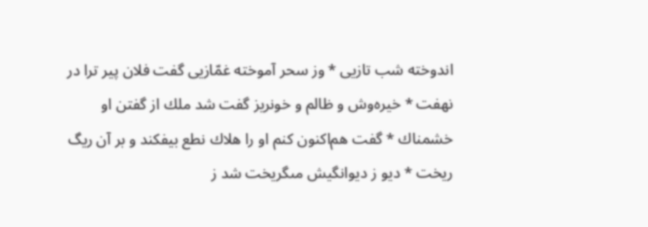اندوخته شب تازيى * وز سحر آموخته غمّازيى گفت فلان پير ترا در نهفت * خيره‌وش و ظالم و خونريز گفت شد ملك از گفتن او خشمناك * گفت هم‌اكنون كنم او را هلاك نطع بيفكند و بر آن ريگ ريخت * ديو ز ديوانگيش مىگريخت شد ز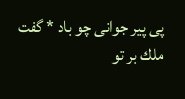پى پير جوانى چو باد * گفت ملك بر تو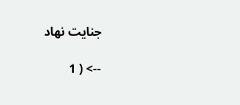جنايت نهاد

--> ( 1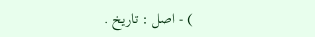) - اصل : تاريخ .